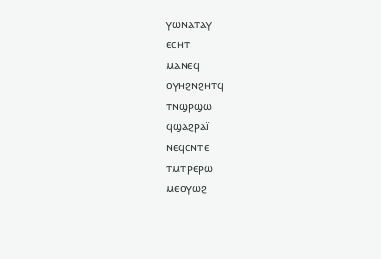ⲩⲱⲛⲁⲧⲁⲩ
ⲉⲥⲏⲧ
ⲙⲁⲛⲉϥ
ⲟⲩⲏϩⲛϩⲏⲧϥ
ⲧⲛϣⲣϣⲱ
ϥϣⲁϩⲣⲁⲓ̈
ⲛⲉϥⲥⲛⲧⲉ
ⲧⲙⲧⲣⲉⲣⲱ
ⲙⲉⲟⲩⲱϩ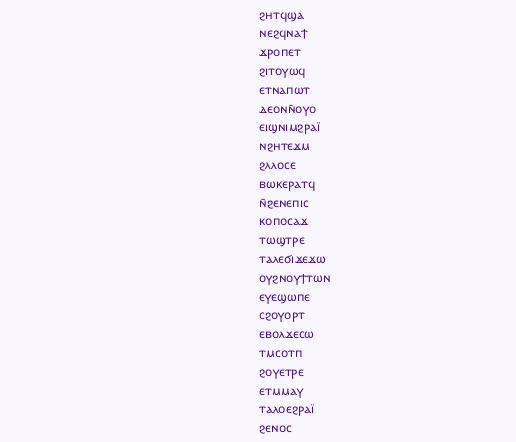ϩⲏⲧϥϣⲁ
ⲛⲉϩϥⲛⲁϯ
ϫⲣⲟⲡⲉⲧ
ϩⲓⲧⲟⲩⲱϥ
ⲉⲧⲛⲁⲡⲱⲧ
ⲇⲉⲟⲛⲛ̄ⲟⲩⲟ
ⲉⲓϣⲛⲓⲙϩⲣⲁⲓ̈
ⲛϩⲏⲧⲉϫⲙ
ϩⲗⲗⲟⲥⲉ
ⲃⲱⲕⲉⲣⲁⲧϥ
ⲛ̄ϩⲉⲛⲉⲡⲓⲥ
ⲕⲟⲡⲟⲥⲁϫ
ⲧⲱϣⲧⲣⲉ
ⲧⲁⲗⲉϭⲓϫⲉϫⲱ
ⲟⲩϩⲛⲟⲩϯⲧⲱⲛ
ⲉⲩⲉϣⲱⲡⲉ
ⲥϩⲟⲩⲟⲣⲧ
ⲉⲃⲟⲗϫⲉⲥⲱ
ⲧⲙⲥⲟⲧⲡ
ϩⲟⲩⲉⲧⲣⲉ
ⲉⲧⲙⲙⲁⲩ
ⲧⲁⲗⲟⲉϩⲣⲁⲓ̈
ϩⲉⲛⲟⲥ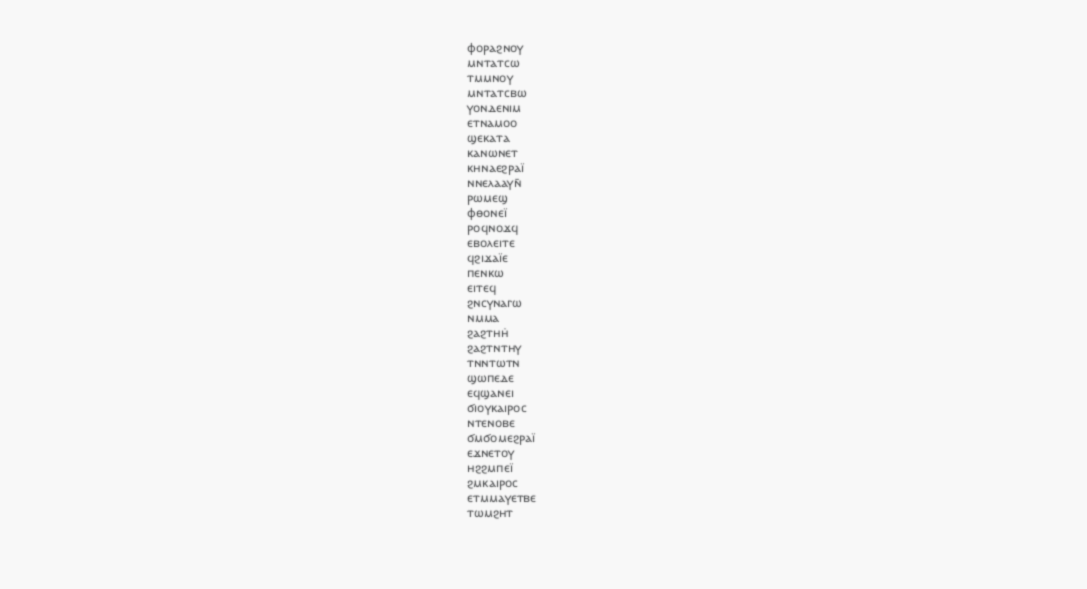ⲫⲟⲣⲁϩⲛⲟⲩ
ⲙⲛⲧⲁⲧⲥⲱ
ⲧⲙⲙⲛⲟⲩ
ⲙⲛⲧⲁⲧⲥⲃⲱ
ⲩⲟⲛⲇⲉⲛⲓⲙ
ⲉⲧⲛⲁⲙⲟⲟ
ϣⲉⲕⲁⲧⲁ
ⲕⲁⲛⲱⲛⲉⲧ
ⲕⲏⲛⲁⲉϩⲣⲁⲓ̈
ⲛⲛⲉⲗⲁⲁⲩⲛ̄
ⲣⲱⲙⲉϣ
ⲫⲑⲟⲛⲉⲓ̈
ⲣⲟϥⲛⲟϫϥ
ⲉⲃⲟⲗⲉⲓⲧⲉ
ϥϩⲓϫⲁⲓ̈ⲉ
ⲡⲉⲛⲕⲱ
ⲉⲓⲧⲉϥ
ϩⲛⲥⲩⲛⲁⲅⲱ
ⲛⲙⲙⲁ
ϩⲁϩⲧⲏⲏ̇
ϩⲁϩⲧⲛⲧⲏⲩ
ⲧⲛⲛⲧⲱⲧⲛ
ϣⲱⲡⲉⲇⲉ
ⲉϥϣⲁⲛⲉⲓ
ϭⲓⲟⲩⲕⲁⲓⲣⲟⲥ
ⲛⲧⲉⲛⲟⲃⲉ
ϭⲙϭⲟⲙⲉϩⲣⲁⲓ̈
ⲉϫⲛⲉⲧⲟⲩ
ⲏϩϩⲙⲡⲉⲓ̈
ϩⲙⲕⲁⲓⲣⲟⲥ
ⲉⲧⲙⲙⲁⲩⲉⲧⲃⲉ
ⲧⲱⲙϩⲏⲧ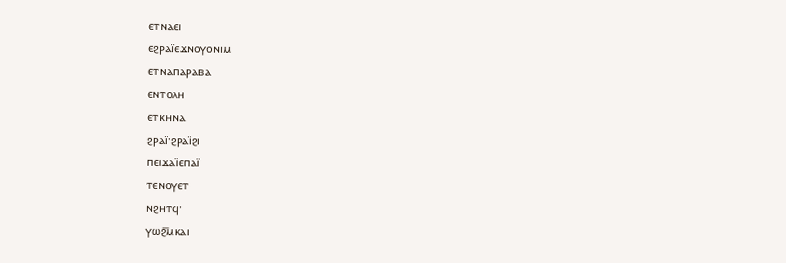ⲉⲧⲛⲁⲉⲓ
ⲉϩⲣⲁⲓ̈ⲉϫⲛⲟⲩⲟⲛⲓⲙ
ⲉⲧⲛⲁⲡⲁⲣⲁⲃⲁ
ⲉⲛⲧⲟⲗⲏ
ⲉⲧⲕⲏⲛⲁ
ϩⲣⲁⲓ̈·ϩⲣⲁⲓ̈ϩⲓ
ⲡⲉⲓϫⲁⲓ̈ⲉⲡⲁⲓ̈
ⲧⲉⲛⲟⲩⲉⲧ
ⲛϩⲏⲧϥ·
ⲩⲱϩ︤ⲙ︥ⲕⲁⲓ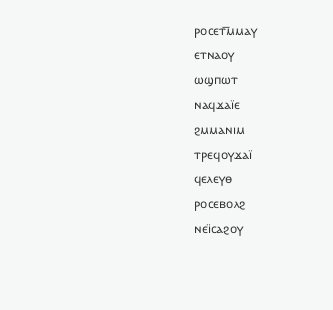ⲣⲟⲥⲉⲧ︤ⲙ︥ⲙⲁⲩ
ⲉⲧⲛⲁⲟⲩ
ⲱϣⲡⲱⲧ
ⲛⲁϥϫⲁⲓ̈ⲉ
ϩⲙⲙⲁⲛⲓⲙ
ⲧⲣⲉϥⲟⲩϫⲁⲓ̈
ϥⲉⲗⲉⲩⲑ
ⲣⲟⲥⲉⲃⲟⲗϩ
ⲛⲉⲓ̈ⲥⲁϩⲟⲩ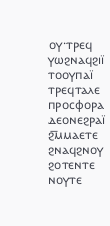ⲟⲩ·ⲧⲣⲉϥ
ⲩⲱϩⲛⲁϥϩⲓⲓ̈
ⲧⲟⲟⲩⲡⲁⲓ̈
ⲧⲣⲉϥⲧⲁⲗⲉ
ⲡⲣⲟⲥⲫⲟⲣⲁ
ⲇⲉⲟⲛⲉϩⲣⲁⲓ̈
ϩ︤ⲙ︥ⲙⲁⲉⲧⲉ
ϩⲛⲁϥϩⲛⲟⲩ
ϩⲟⲧⲉⲛⲧⲉ
ⲛⲟⲩⲧⲉ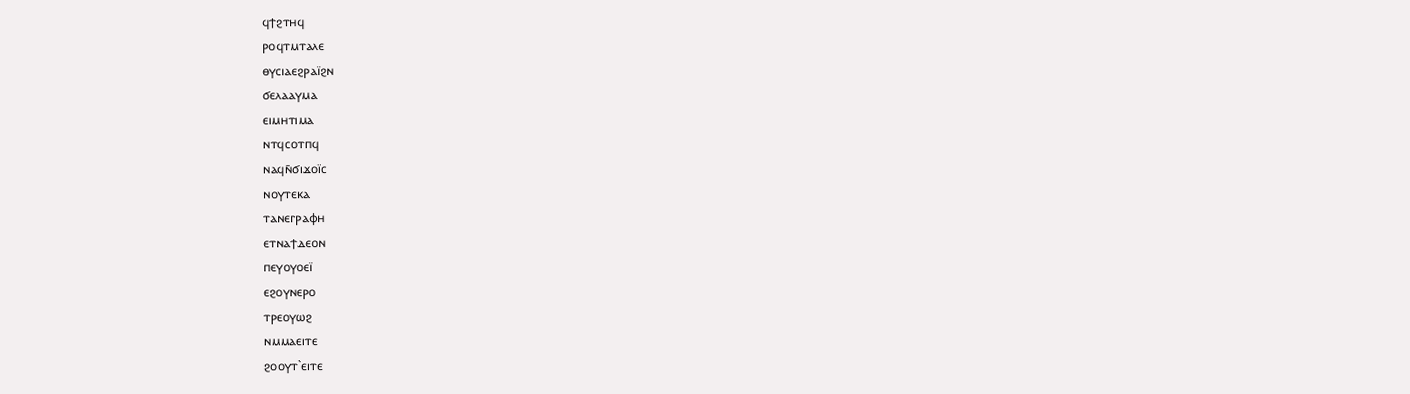ϥϯϩⲧⲏϥ
ⲣⲟϥⲧⲙⲧⲁⲗⲉ
ⲑⲩⲥⲓⲁⲉϩⲣⲁⲓ̈ϩⲛ
ϭⲉⲗⲁⲁⲩⲙⲁ
ⲉⲓⲙⲏⲧⲓⲙⲁ
ⲛⲧϥⲥⲟⲧⲡϥ
ⲛⲁϥⲛ̄ϭⲓϫⲟⲓ̈ⲥ
ⲛⲟⲩⲧⲉⲕⲁ
ⲧⲁⲛⲉⲅⲣⲁⲫⲏ
ⲉⲧⲛⲁϯⲇⲉⲟⲛ
ⲡⲉⲩⲟⲩⲟⲉⲓ̈
ⲉϩⲟⲩⲛⲉⲣⲟ
ⲧⲣⲉⲟⲩⲱϩ
ⲛⲙⲙⲁⲉⲓⲧⲉ
ϩⲟⲟⲩⲧ`ⲉⲓⲧⲉ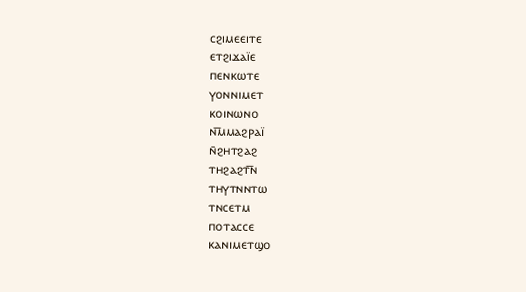ⲥϩⲓⲙⲉⲉⲓⲧⲉ
ⲉⲧϩⲓϫⲁⲓ̈ⲉ
ⲡⲉⲛⲕⲱⲧⲉ
ⲩⲟⲛⲛⲓⲙⲉⲧ
ⲕⲟⲓⲛⲱⲛⲟ
ⲛ︤ⲙ︥ⲙⲁϩⲣⲁⲓ̈
ⲛ̄ϩⲏⲧϩⲁϩ
ⲧⲏϩⲁϩⲧ︤ⲛ︥
ⲧⲏⲩⲧⲛⲛⲧⲱ
ⲧⲛⲥⲉⲧⲙ
ⲡⲟⲧⲁⲥⲥⲉ
ⲕⲁⲛⲓⲙⲉⲧϣⲟ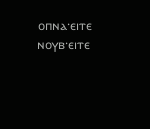ⲟⲡⲛⲁ·ⲉⲓⲧⲉ
ⲛⲟⲩⲃ·ⲉⲓⲧⲉ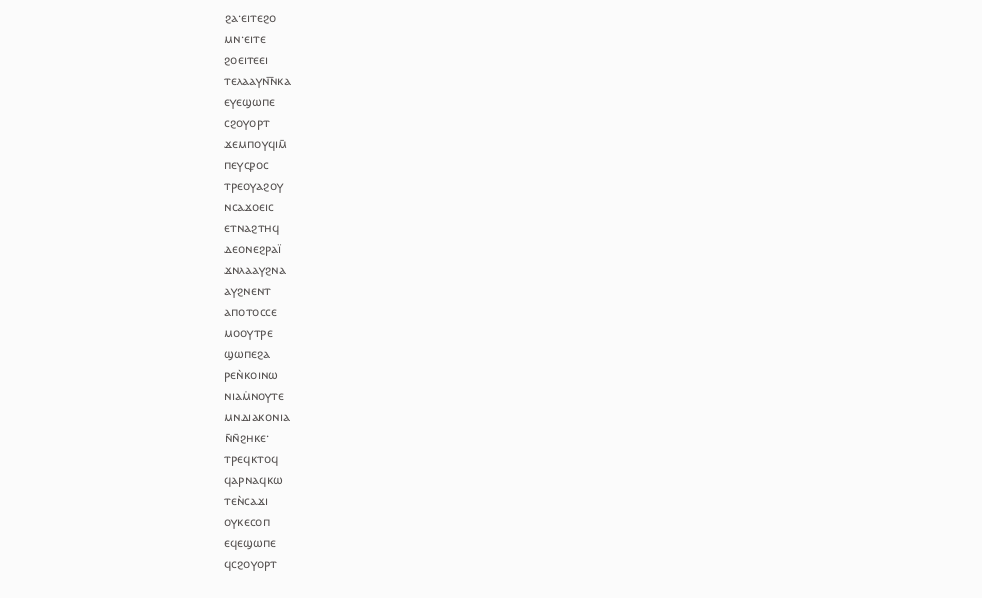ϩⲁ·ⲉⲓⲧⲉϩⲟ
ⲙⲛ·ⲉⲓⲧⲉ
ϩⲟⲉⲓⲧⲉⲉⲓ
ⲧⲉⲗⲁⲁⲩⲛ︤ⲛ︥ⲕⲁ
ⲉⲩⲉϣⲱⲡⲉ
ⲥϩⲟⲩⲟⲣⲧ
ϫⲉⲙⲡⲟⲩϥⲓⲙ̄
ⲡⲉⲩⲥⳁⲟⲥ
ⲧⲣⲉⲟⲩⲁϩⲟⲩ
ⲛⲥⲁϫⲟⲉⲓⲥ
ⲉⲧⲛⲁϩⲧⲏϥ
ⲇⲉⲟⲛⲉϩⲣⲁⲓ̈
ϫⲛⲗⲁⲁⲩϩⲛⲁ
ⲁⲩϩⲛⲉⲛⲧ
ⲁⲡⲟⲧⲟⲥⲥⲉ
ⲙⲟⲟⲩⲧⲣⲉ
ϣⲱⲡⲉϩⲁ
ⲣⲉⲛ̀ⲕⲟⲓⲛⲱ
ⲛⲓⲁⲙ̇ⲛⲟⲩⲧⲉ
ⲙⲛⲇⲓⲁⲕⲟⲛⲓⲁ
ⲛ̄ⲛ̄ϩⲏⲕⲉ·
ⲧⲣⲉϥⲕⲧⲟϥ
ϥⲁⲣⲛⲁϥⲕⲱ
ⲧⲉⲛ̀ⲥⲁϫⲓ
ⲟⲩⲕⲉⲥⲟⲡ
ⲉϥⲉϣⲱⲡⲉ
ϥⲥϩⲟⲩⲟⲣⲧ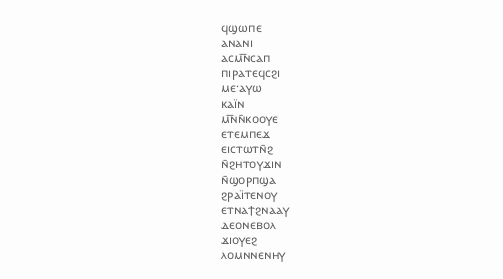ϥϣⲱⲡⲉ
ⲁⲛⲁⲛⲓ
ⲁⲥⲙ︤ⲛ︥ⲥⲁⲡ
ⲡⲓⲣⲁⲧⲉϥⲥϩⲓ
ⲙⲉ·ⲁⲩⲱ
ⲕⲁⲓ̈ⲛ
ⲙ︤ⲛ︥ⲛ̄ⲕⲟⲟⲩⲉ
ⲉⲧⲉⲙⲡⲉϫ
ⲉⲓⲥⲧⲱⲧⲛ̄ϩ
ⲛ̄ϩⲏⲧⲟⲩϫⲓⲛ
ⲛ̄ϣⲟⲣⲡϣⲁ
ϩⲣⲁⲓ̈ⲧⲉⲛⲟⲩ
ⲉⲧⲛⲁϯϩⲛⲁⲁⲩ
ⲇⲉⲟⲛⲉⲃⲟⲗ
ϫⲓⲟⲩⲉϩ
ⲗⲟⲙⲛⲛⲉⲛⲏⲩ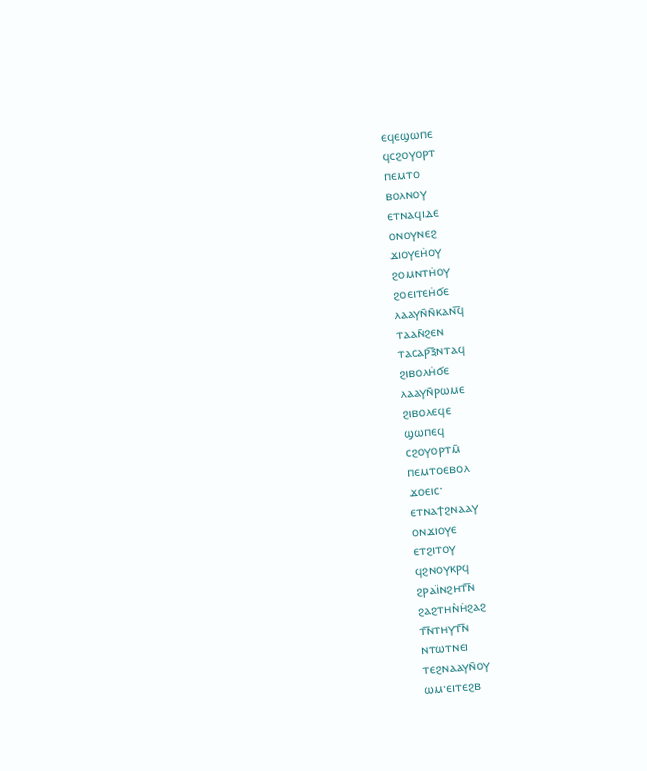ⲉϥⲉϣⲱⲡⲉ
ϥⲥϩⲟⲩⲟⲣⲧ
ⲡⲉⲙⲧⲟ
ⲃⲟⲗⲛⲟⲩ
ⲉⲧⲛⲁϥⲓⲇⲉ
ⲟⲛⲟⲩⲛⲉϩ
ϫⲓⲟⲩⲉⲏ̇ⲟⲩ
ϩⲟⲙⲛⲧⲏ̇ⲟⲩ
ϩⲟⲉⲓⲧⲉⲏ̇ϭⲉ
ⲗⲁⲁⲩⲛ̄ⲛ̄ⲕⲁⲛ︤ϥ︥
ⲧⲁⲁⲛ̄ϩⲉⲛ
ⲧⲁⲥⲁⲣ︤ⲝ︥ⲛⲧⲁϥ
ϩⲓⲃⲟⲗⲏ̇ϭⲉ
ⲗⲁⲁⲩⲛ̄ⲣⲱⲙⲉ
ϩⲓⲃⲟⲗⲉϥⲉ
ϣⲱⲡⲉϥ
ⲥϩⲟⲩⲟⲣⲧⲙ̄
ⲡⲉⲙⲧⲟⲉⲃⲟⲗ
ϫⲟⲉⲓⲥ·
ⲉⲧⲛⲁϯϩⲛⲁⲁⲩ
ⲟⲛϫⲓⲟⲩⲉ
ⲉⲧϩⲓⲧⲟⲩ
ϥϩⲛⲟⲩⲕⲣϥ
ϩⲣⲁⲓ̈ⲛϩⲏⲧ︤ⲛ︥
ϩⲁϩⲧⲏⲛ̀ⲏ̇ϩⲁϩ
ⲧ︤ⲛ︥ⲧⲏⲩⲧ︤ⲛ︥
ⲛⲧⲱⲧⲛⲉⲓ
ⲧⲉϩⲛⲁⲁⲩⲛ̄ⲟⲩ
ⲱⲙ·ⲉⲓⲧⲉϩⲃ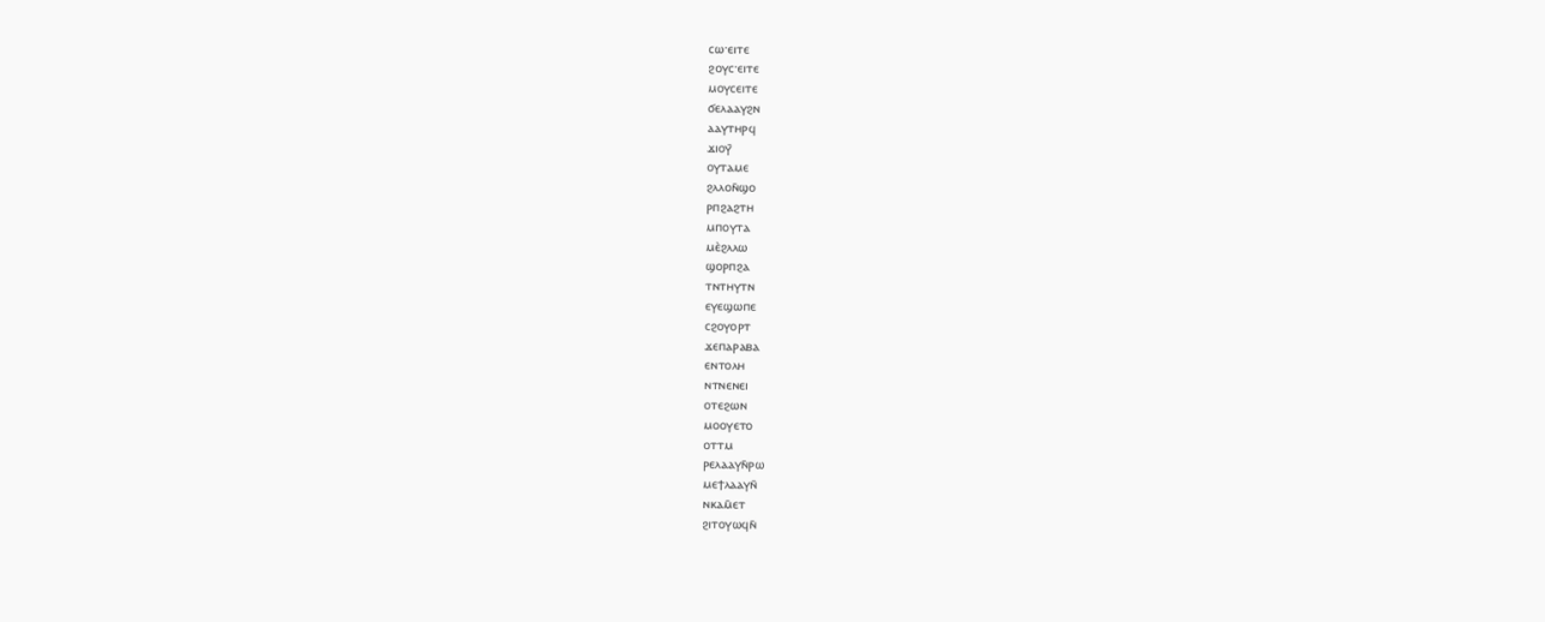ⲥⲱ·ⲉⲓⲧⲉ
ϩⲟⲩⲥ·ⲉⲓⲧⲉ
ⲙⲟⲩⲥⲉⲓⲧⲉ
ϭⲉⲗⲁⲁⲩϩⲛ
ⲁⲁⲩⲧⲏⲣϥ
ϫⲓⲟⲩ︤
ⲟⲩⲧⲁⲙⲉ
ϩⲗⲗⲟⲛ̄ϣⲟ
ⲣⲡϩⲁϩⲧⲏ
ⲙⲡⲟⲩⲧⲁ
ⲙⲉ̀ϩⲗⲗⲱ
ϣⲟⲣⲡϩⲁ
ⲧⲛⲧⲏⲩⲧⲛ
ⲉⲩⲉϣⲱⲡⲉ
ⲥϩⲟⲩⲟⲣⲧ
ϫⲉⲡⲁⲣⲁⲃⲁ
ⲉⲛⲧⲟⲗⲏ
ⲛⲧⲛⲉⲛⲉⲓ
ⲟⲧⲉϩⲱⲛ
ⲙⲟⲟⲩⲉⲧⲟ
ⲟⲧⲧⲙ
ⲣⲉⲗⲁⲁⲩⲛ̄ⲣⲱ
ⲙⲉϯⲗⲁⲁⲩⲛ̄
ⲛⲕⲁⲙ̄ⲉⲧ
ϩⲓⲧⲟⲩⲱϥⲛ̄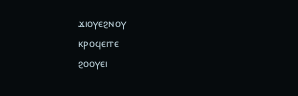ϫⲓⲟⲩⲉϩⲛⲟⲩ
ⲕⲣⲟϥⲉⲓⲧⲉ
ϩⲟⲟⲩⲉⲓ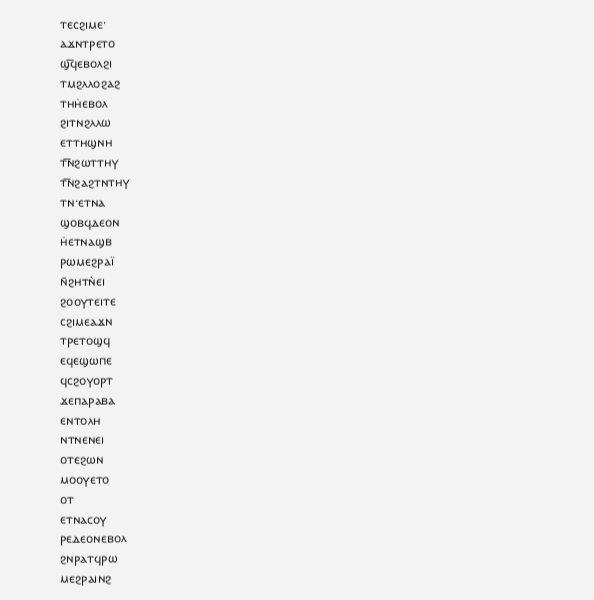ⲧⲉⲥϩⲓⲙⲉ·
ⲁϫⲛⲧⲣⲉⲧⲟ
ϣ︤ϥ︥ⲉⲃⲟⲗϩⲓ
ⲧⲙϩⲗⲗⲟϩⲁϩ
ⲧⲏⲏ̇ⲉⲃⲟⲗ
ϩⲓⲧⲛϩⲗⲗⲱ
ⲉⲧⲧⲏϣⲛⲏ
ⲧ︤ⲛ︥ϩⲱⲧⲧⲏⲩ
ⲧ︤ⲛ︥ϩⲁϩⲧⲛⲧⲏⲩ
ⲧⲛ·ⲉⲧⲛⲁ
ϣⲟⲃϥⲇⲉⲟⲛ
ⲏ̇ⲉⲧⲛⲁϣⲃ
ⲣⲱⲙⲉϩⲣⲁⲓ̈
ⲛ̄ϩⲏⲧⲛ̀ⲉⲓ
ϩⲟⲟⲩⲧⲉⲓⲧⲉ
ⲥϩⲓⲙⲉⲁϫⲛ
ⲧⲣⲉⲧⲟϣϥ
ⲉϥⲉϣⲱⲡⲉ
ϥⲥϩⲟⲩⲟⲣⲧ
ϫⲉⲡⲁⲣⲁⲃⲁ
ⲉⲛⲧⲟⲗⲏ
ⲛⲧⲛⲉⲛⲉⲓ
ⲟⲧⲉϩⲱⲛ
ⲙⲟⲟⲩⲉⲧⲟ
ⲟⲧ
ⲉⲧⲛⲁⲥⲟⲩ
ⲣⲉⲇⲉⲟⲛⲉⲃⲟⲗ
ϩⲛⲣⲁⲧϥⲣⲱ
ⲙⲉϩⲣⲁⲓⲛϩ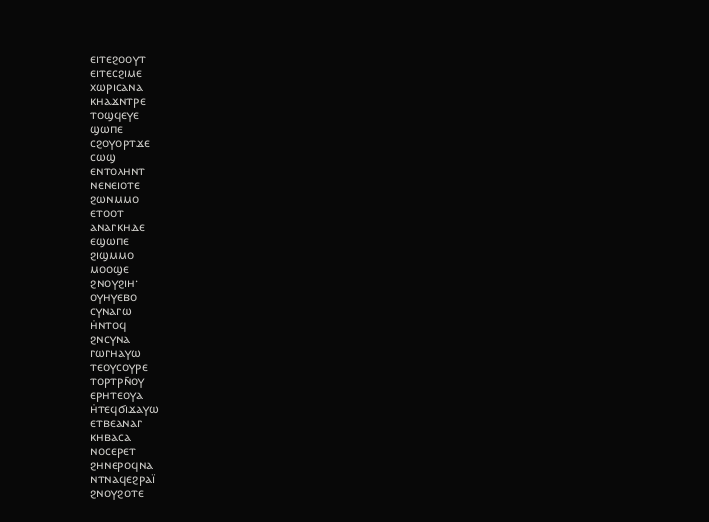ⲉⲓⲧⲉϩⲟⲟⲩⲧ
ⲉⲓⲧⲉⲥϩⲓⲙⲉ
ⲭⲱⲣⲓⲥⲁⲛⲁ
ⲕⲏⲁϫⲛⲧⲣⲉ
ⲧⲟϣϥⲉⲩⲉ
ϣⲱⲡⲉ
ⲥϩⲟⲩⲟⲣⲧϫⲉ
ⲥⲱϣ
ⲉⲛⲧⲟⲗⲏⲛⲧ
ⲛⲉⲛⲉⲓⲟⲧⲉ
ϩⲱⲛⲙⲙⲟ
ⲉⲧⲟⲟⲧ
ⲁⲛⲁⲅⲕⲏⲇⲉ
ⲉϣⲱⲡⲉ
ϩⲓϣⲙⲙⲟ
ⲙⲟⲟϣⲉ
ϩⲛⲟⲩϩⲓⲏ·
ⲟⲩⲏⲩⲉⲃⲟ
ⲥⲩⲛⲁⲅⲱ
ⲏ̇ⲛⲧⲟϥ
ϩⲛⲥⲩⲛⲁ
ⲅⲱⲅⲏⲁⲩⲱ
ⲧⲉⲟⲩⲥⲟⲩⲣⲉ
ⲧⲟⲣⲧⲣⲛ̄ⲟⲩ
ⲉⲣⲏⲧⲉⲟⲩⲁ
ⲏ̇ⲧⲉϥϭⲓϫⲁⲩⲱ
ⲉⲧⲃⲉⲁⲛⲁⲅ
ⲕⲏⲃⲁⲥⲁ
ⲛⲟⲥⲉⲣⲉⲧ
ϩⲏⲛⲉⲣⲟϥⲛⲁ
ⲛⲧⲛⲁϥⲉϩⲣⲁⲓ̈
ϩⲛⲟⲩϩⲟⲧⲉ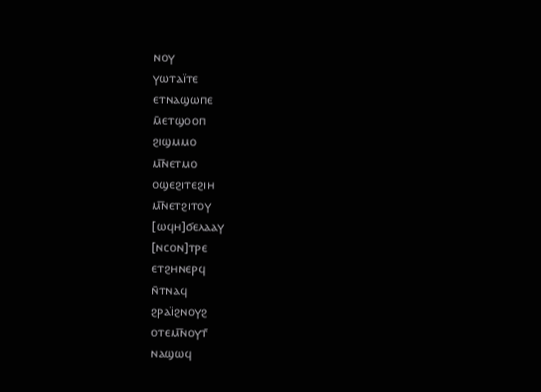ⲛⲟⲩ
ⲩⲱⲧⲁⲓ̈ⲧⲉ
ⲉⲧⲛⲁϣⲱⲡⲉ
ⲙ̄ⲉⲧϣⲟⲟⲡ
ϩⲓϣⲙⲙⲟ
ⲙ︤ⲛ︥ⲉⲧⲙⲟ
ⲟϣⲉϩⲓⲧⲉϩⲓⲏ
ⲙ︤ⲛ︥ⲉⲧϩⲓⲧⲟⲩ
[ⲱϥⲏ]ϭⲉⲗⲁⲁⲩ
[ⲛⲥⲟⲛ]ⲧⲣⲉ
ⲉⲧϩⲏⲛⲉⲣϥ
ⲛ̄ⲧⲛⲁϥ
ϩⲣⲁⲓ̈ϩⲛⲟⲩϩ
ⲟⲧⲉⲙ︤ⲛ︥ⲟⲩⲧ︤
ⲛⲁϣⲱϥ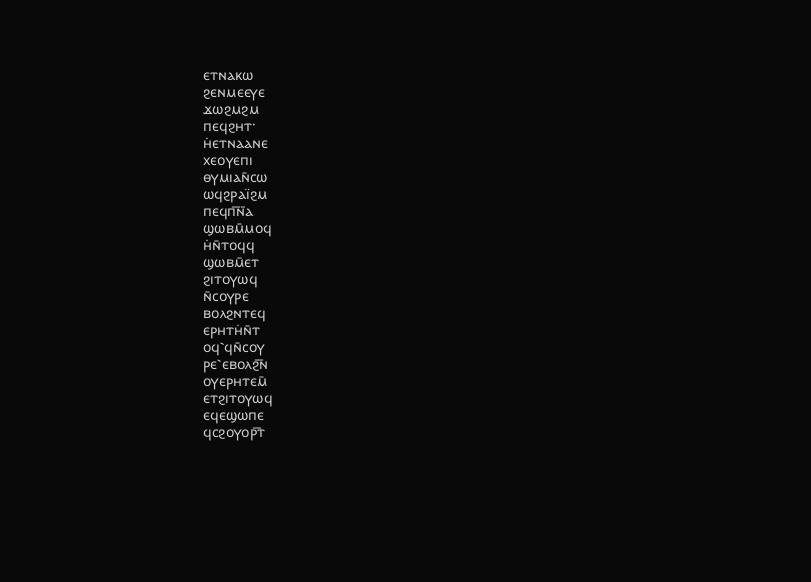ⲉⲧⲛⲁⲕⲱ
ϩⲉⲛⲙⲉⲉⲩⲉ
ϫⲱϩⲙϩⲙ
ⲡⲉϥϩⲏⲧ·
ⲏ̇ⲉⲧⲛⲁⲁⲛⲉ
ⲭⲉⲟⲩⲉⲡⲓ
ⲑⲩⲙⲓⲁⲛ̄ⲥⲱ
ⲱϥϩⲣⲁⲓ̈ϩⲙ
ⲡⲉϥⲡ︤ⲛ︥︤ⲁ
ϣⲱⲃⲙ̄ⲙⲟϥ
ⲏ̇ⲛ̄ⲧⲟϥϥ
ϣⲱⲃⲙ̄ⲉⲧ
ϩⲓⲧⲟⲩⲱϥ
ⲛ̄ⲥⲟⲩⲣⲉ
ⲃⲟⲗϩⲛⲧⲉϥ
ⲉⲣⲏⲧⲏ̇ⲛ̄ⲧ
ⲟϥ⳿ϥⲛ̄ⲥⲟⲩ
ⲣⲉ⳿ⲉⲃⲟⲗϩ︤ⲛ︥
ⲟⲩⲉⲣⲏⲧⲉⲙ̄
ⲉⲧϩⲓⲧⲟⲩⲱϥ
ⲉϥⲉϣⲱⲡⲉ
ϥⲥϩⲟⲩⲟⲣ︤ⲧ︥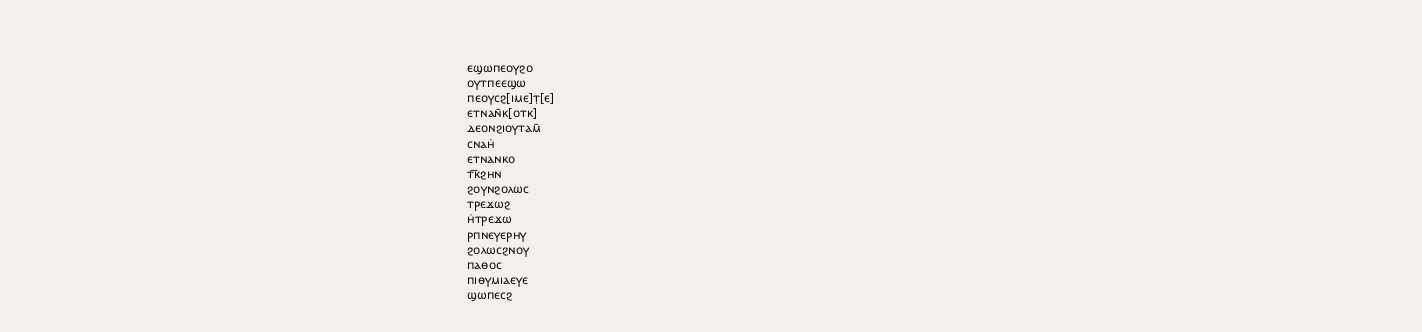ⲉϣⲱⲡⲉⲟⲩϩⲟ
ⲟⲩⲧⲡⲉⲉϣⲱ
ⲡⲉⲟⲩⲥϩ[ⲓⲙⲉ]ⲧ̣[ⲉ]
ⲉⲧⲛⲁⲛ̄ⲕ[ⲟⲧⲕ]
ⲇⲉⲟⲛϩⲓⲟⲩⲧⲁⲙ̄
ⲥⲛⲁⲏ̇
ⲉⲧⲛⲁⲛⲕⲟ
ⲧ︤ⲕ︥ϩⲏⲛ
ϩⲟⲩⲛϩⲟⲗⲱⲥ
ⲧⲣⲉϫⲱϩ
ⲏ̇ⲧⲣⲉϫⲱ
ⲣⲡⲛⲉⲩⲉⲣⲏⲩ
ϩⲟⲗⲱⲥϩⲛⲟⲩ
ⲡⲁⲑⲟⲥ
ⲡⲓⲑⲩⲙⲓⲁⲉⲩⲉ
ϣⲱⲡⲉⲥϩ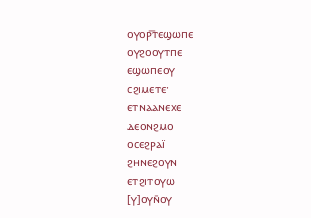ⲟⲩⲟⲣ︤ⲧ︥ⲉϣⲱⲡⲉ
ⲟⲩϩⲟⲟⲩⲧⲡⲉ
ⲉϣⲱⲡⲉⲟⲩ
ⲥϩⲓⲙⲉⲧⲉ·
ⲉⲧⲛⲁⲁⲛⲉⲭⲉ
ⲇⲉⲟⲛϩⲙⲟ
ⲟⲥⲉϩⲣⲁⲓ̈
ϩⲏⲛⲉϩⲟⲩⲛ
ⲉⲧϩⲓⲧⲟⲩⲱ
[ⲩ]ⲟⲩⲛ̄ⲟⲩ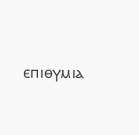ⲉⲡⲓⲑⲩⲙⲓⲁ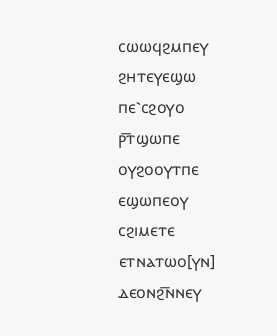ⲥⲱⲱϥϩⲙⲡⲉⲩ
ϩⲏⲧⲉⲩⲉϣⲱ
ⲡⲉ⳿ⲥϩⲟⲩⲟ
ⲣ︤ⲧ︥ϣⲱⲡⲉ
ⲟⲩϩⲟⲟⲩⲧⲡⲉ
ⲉϣⲱⲡⲉⲟⲩ
ⲥϩⲓⲙⲉⲧⲉ
ⲉⲧⲛⲁⲧⲱⲟ[ⲩⲛ]
ⲇⲉⲟⲛϩ︤ⲛ︥ⲛⲉⲩ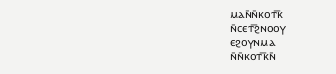ⲙⲁⲛ̄ⲛ̄ⲕⲟⲧ︤ⲕ︥
ⲛ̄ⲥⲉⲧ︤ϩ︥ⲛⲟⲟⲩ
ⲉϩⲟⲩⲛⲙⲁ
ⲛ̄ⲛ̄ⲕⲟⲧ︤ⲕ︥ⲛ̄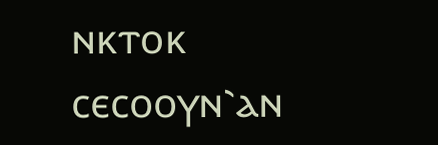ⲛⲕⲧⲟⲕ
ⲥⲉⲥⲟⲟⲩⲛ⳿ⲁⲛ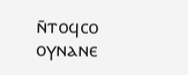ⲛ̄ⲧⲟϥⲥⲟ
ⲟⲩⲛⲁⲛⲉ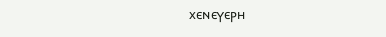ⲭⲉⲛⲉⲩⲉⲣⲏ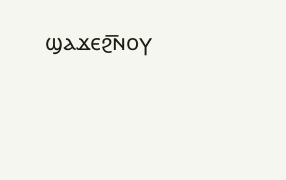ϣⲁϫⲉϩ︤ⲛ︥ⲟⲩ